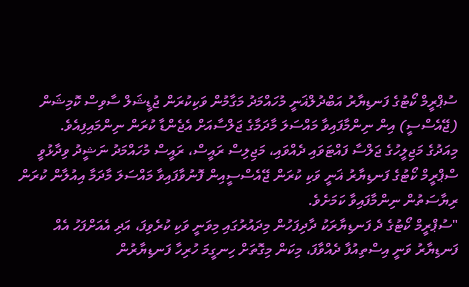ސުޕްރީމް ކޯޓުގެ ފަނޑިޔާރު އަބްދުލްޣަނީ މުހައްމަދު މަގާމުން ވަކިކުރަން ޖުޑީޝަލް ސާވިސް ކޮމިޝަން (ޖޭއެސްސީ) އިން ނިންމާފައިވާ މައްސަލަ މާދަމާގެ ޖަލްސާއަށް އެޖެންޑާ ކުރަން ނިންމައިފިއެވެ.
މިއަދުގެ މަޖިލީހުގެ ޖަލްސާ ފައްޓަވައި ދެއްވައި، މަޖިލިސް ރައީސް، ރައީސް މުހައްމަދު ނަޝީދު ވިދާޅުވީ ސްޕްރީމް ކޯޓުގެ ފަނޑިޔާރު ޣަނީ ވަކި ކުރަން ޖޭއެސްސީއިން ފޮނުވާފައިވާ މައްސަލަ މާދަމާ އިއުލާން ކުރަން ރިޔާސަތުން ނިންމާފައިވާ ކަމަށެވެ.
"ސުޕްރީމް ކޯޓުގެ ދެ ފަނޑިޔާރަކު ދާދިފަހުން މިދައުރުގައި މިވަނީ ވަކި ކުރެވިފަ، އަދި އެއަށްފަހު އެއް ފަނޑިޔާރު ވަނީ އިސްތިއުފާ ދެއްވާފަ، މިކަން މިގޮތަށް ހިނގީމަ ހުރިހާ ފަނޑިޔާރުން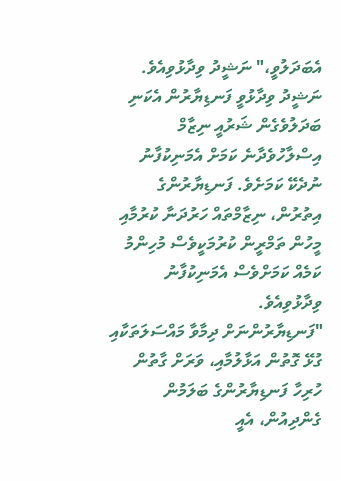އެބަދަލުވީ،" ނަޝީދު ވިދާޅުވިއެވެ.
ނަޝީދު ވިދާޅުވީ ފަނޑިޔާރުން އެކަނި ބަދަލުވެގެން ޝަރުއީ ނިޒާމް އިސްލާހުވެދާނެ ކަމަށް އެމަނިކުފާނު ނުދެކޭ ކަމަށެވެ. ފަނޑިޔާރުންގެ އިތުރުން، ނިޒާމްތައް ހަރުދަނާ ކުރުމާއި މީހުން ތަމްރީން ކުރުމަކީވެސް މުހިންމު ކަމެއް ކަމަށްވެސް އެމަނިކުފާނު ވިދާޅުވިއެވެ.
"ފަނޑިޔާރުންނަށް ދިމާވާ މައްސަލަތަކާއި ގުޅޭ ގޮތުން އަޅާލުމާއި، ވަރަށް ގާތުން ހުރިހާ ފަނޑިޔާރުންގެ ބަލަމުން ގެންދިއުން، އެއީ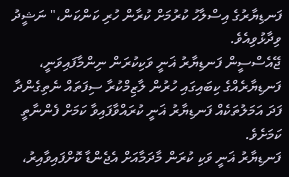ފަނޑިޔާރުގެ އިސްލާހު ކުރުމަށް ކުރާން ހުރި ކަންކަން،" ނަޝީދު ވިދާޅުވިއެވެ.
ޖޭއެސްސީން ފަނޑިޔާރު ޣަނީ ވަކިކުރަން ނިންމާފައިވަނީ، ފަނޑިޔާރެއްގެ ކިބައިގައި ހުރުން ލާޒިމްކުރާ ސިފަތައް ނެތިގެންދާ ފަދަ އަމަލުތަކެއް ފަނޑިޔާރު ޣަނީ ކުރައްވާފައިވާ ކަމަށް ފެންނާތީ ކަމަށެވެ.
ފަނޑިޔާރު ޣަނީ ވަކި ކުރަން މާދަމާއަށް އެޖެންޑާ ކޮށްފައިވާއިރު،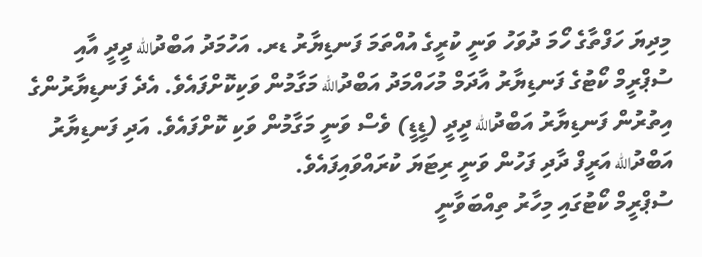މިދިޔަ ހަފްތާގެ ހޯމަ ދުވަހު ވަނީ ކުރީގެ އުއްތަމަ ފަނޑިޔާރު ޑރ. އަހުމަދު އަބްދުالله ދީދީ އާއި ސުޕްރީމް ކޯޓުގެ ފަނޑިޔާރު އާދަމް މުހައްމަދު އަބްދުالله މަގާމުން ވަކިކޮށްފައެވެ. އެދެ ފަނޑިޔާރުންގެ އިތުރުން ފަނޑިޔާރު އަބްދުالله ދީދީ (ޑީޑީ) ވެސް ވަނީ މަގާމުން ވަކި ކޮށްފައެވެ. އަދި ފަނޑިޔާރު އަބްދުالله އަރީފް ދާދި ފަހުން ވަނީ ރިޓަޔަ ކުރައްވައިފައެވެ.
ސުޕްރީމް ކޯޓުގައި މިހާރު ތިއްބަވާނީ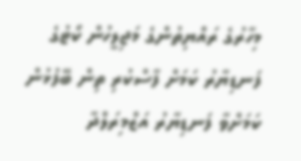މިހާރުގެ ރައްޔިތުންގެ މަޖިލީހުން ކޯޓުގެ ފަނޑިޔާރު ކަމަށް ފާސްކުރި ތިން ބޭފުޅުން ކަމަށްވާ ފަނޑިޔާރު އަޒްމިރަލްދާ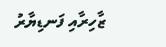ޒާހިރާއި ފަނޑިޔާރު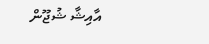އާއިޝާ ޝުޖޫން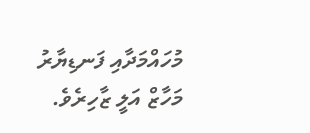މުހައްމަދާއި ފަނޑިޔާރު މަހާޒް އަލީ ޒާހިރެވެ.